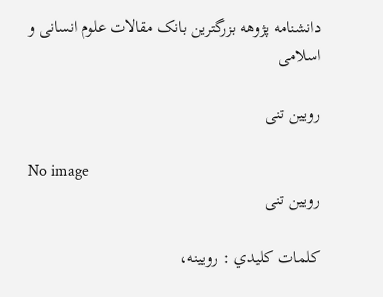دانشنامه پژوهه بزرگترین بانک مقالات علوم انسانی و اسلامی

رویین تنی

No image
رویین تنی

كلمات كليدي : رويينه،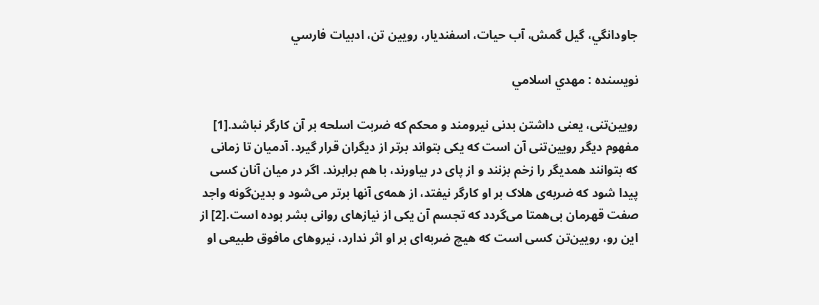جاودانگي، گيل گمش، آب حيات، اسفنديار، رويين تن، ادبيات فارسي

نویسنده : مهدي اسلامي

رویین‌تنی، یعنی داشتن بدنی نیرومند و محکم که ضربت اسلحه بر آن کارگر نباشد.[1] مفهوم دیگر رویین‌تنی آن است که یکی بتواند برتر از دیگران قرار گیرد. آدمیان تا زمانی که بتوانند همدیگر را زخم بزنند و از پای در بیاورند، با هم برابرند. اگر در میان آنان کسی پیدا شود که ضربه‌ی هلاک بر او کارگر نیفتد، از همه‌ی آنها برتر می‌شود و بدین‌گونه واجد صفت قهرمان بی‌همتا می‌گردد که تجسم آن یکی از نیازهای روانی بشر بوده است.[2] از این رو، رویین‌تن کسی است که هیچ ضربه‌ای بر او اثر ندارد، نیروهای مافوق طبیعی او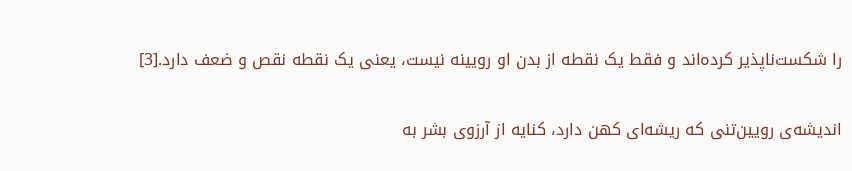را شکست‌ناپذیر کرده‌‌اند و فقط یک نقطه از بدن او رویینه نیست، یعنی یک نقطه نقص و ضعف دارد.[3]

اندیشه‌ی رویین‌تنی که ریشه‌ای کهن دارد، کنایه از آرزوی بشر به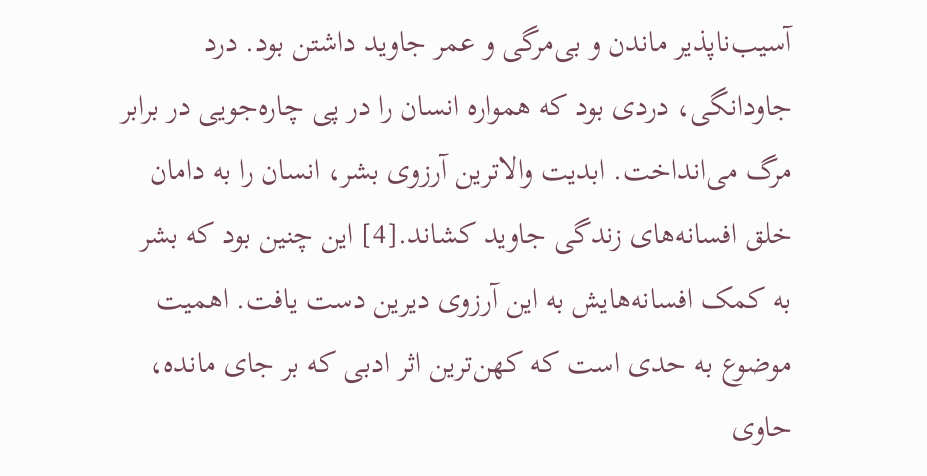آسیب‌ناپذیر ماندن و بی‌مرگی و عمر جاوید داشتن بود. درد جاودانگی، دردی بود که همواره انسان را در پی چاره‌جویی در برابر مرگ می‌انداخت. ابدیت والاترین آرزوی بشر، انسان را به دامان خلق افسانه‌های زندگی جاوید کشاند.[4] این چنین بود که بشر به کمک افسانه‌هایش به این آرزوی دیرین دست یافت. اهمیت موضوع به حدی است که کهن‌ترین اثر ادبی که بر جای مانده، حاوی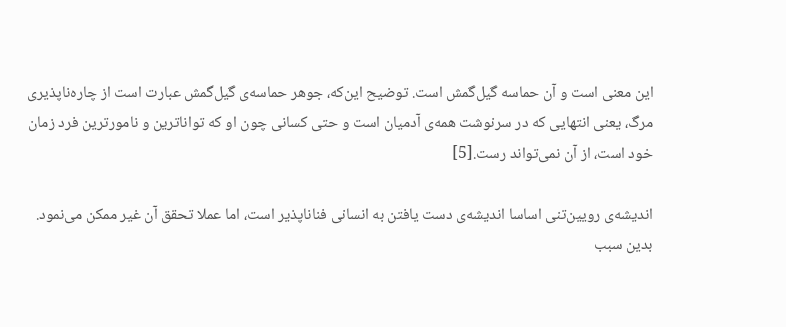این معنی است و آن حماسه گیل‌گمش است. توضیح این‌که، جوهر حماسه‌ی گیل‌گمش عبارت است از چاره‌ناپذیری مرگ، یعنی انتهایی که در سرنوشت همه‌ی آدمیان است و حتی کسانی چون او که تواناترین و نامورترین فرد زمان خود است، از آن نمی‌تواند رست.[5]

اندیشه‌ی رویین‌تنی اساسا اندیشه‌ی دست یافتن به انسانی فناناپذیر است، اما عملا تحقق آن غیر ممکن می‌نمود. بدین سبب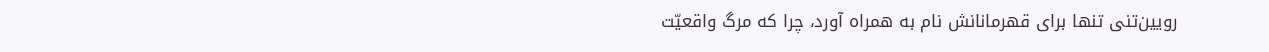رویین‌تنی تنها برای قهرمانانش نام به همراه آورد، چرا که مرگ واقعیّت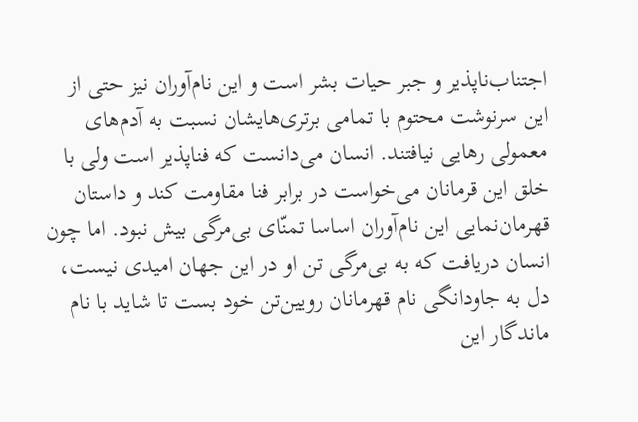اجتناب‌ناپذیر و جبر حیات بشر است و این نام‌آوران نیز حتی از این سرنوشت محتوم با تمامی برتری‌هایشان نسبت به آدم‌های معمولی رهایی نیافتند. انسان می‌دانست که فناپذیر است ولی با خلق این قرمانان می‌خواست در برابر فنا مقاومت کند و داستان قهرمان‌نمایی این نام‌آوران اساسا تمنّای بی‌مرگی بیش نبود. اما چون انسان دریافت که به بی‌مرگی تن او در این جهان امیدی نیست، دل به جاودانگی نام قهرمانان رویین‌تن خود بست تا شاید با نام ماندگار این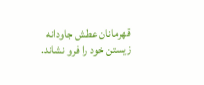قهرمانان عطش جاودانه زیستن خود را فرو نشاند.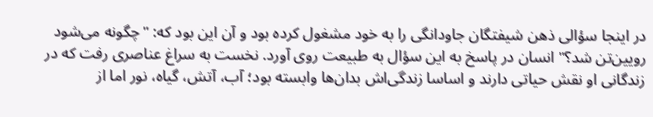در اینجا سؤالی ذهن شیفتگان جاودانگی را به خود مشغول کرده بود و آن این بود که: "چگونه می‌شود رویین‌تن شد؟" انسان در پاسخ به این سؤال به طبیعت روی آورد. نخست به سراغ عناصری رفت که در زندگانی او نقش حیاتی دارند و اساسا زندگی‌اش بدان‌ها وابسته بود؛ آب، آتش، گیاه، نور اما از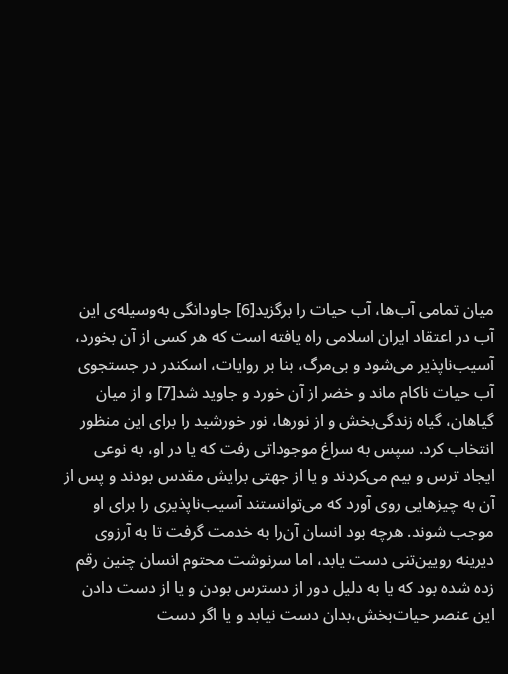میان تمامی آب‌ها، آب حیات را برگزید[6] جاودانگی به‌وسیله‌ی این آب در اعتقاد ایران اسلامی راه یافته است که هر کسی از آن بخورد، آسیب‌ناپذیر می‌شود و بی‌مرگ، بنا بر روایات، اسکندر در جستجوی آب حیات ناکام ماند و خضر از آن خورد و جاوید شد[7] و از میان گیاهان، گیاه زندگی‌بخش و از نورها، نور خورشید را برای این منظور انتخاب کرد. سپس به سراغ موجوداتی رفت که یا در او، به نوعی ایجاد ترس و بیم می‌کردند و یا از جهتی برایش مقدس بودند و پس از آن به چیزهایی روی آورد که می‌توانستند آسیب‌ناپذیری را برای او موجب شوند. هرچه بود انسان آن‌را به خدمت گرفت تا به آرزوی دیرینه رویین‌تنی دست یابد، اما سرنوشت محتوم انسان چنین رقم زده شده بود که یا به دلیل دور از دسترس بودن و یا از دست دادن این عنصر حیات‌بخش،بدان دست نیابد و یا اگر دست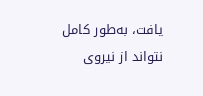یافت، به‌طور کامل نتواند از نیروی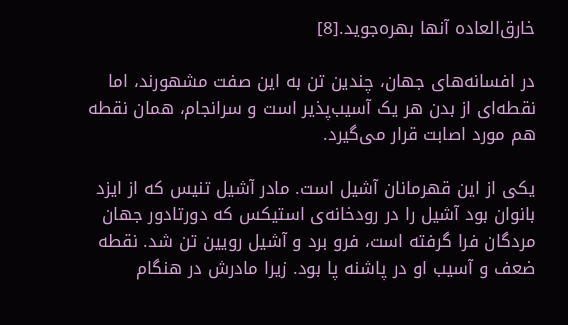خارق‌العاده آنها بهره‌جوید.[8]

در افسانه‌های جهان، چندین تن به این صفت مشهورند، اما نقطه‌ای از بدن هر یک آسیب‌پذیر است و سرانجام، همان نقطه هم مورد اصابت قرار می‌گیرد.

یکی از این قهرمانان آشیل است. مادر آشیل تنیس که از ایزد بانوان بود آشیل را در رودخانه‌ی استیکس که دورتادور جهان مردگان فرا گرفته است، فرو برد و آشیل رویین تن شد. نقطه ضعف و آسیب او در پاشنه پا بود. زیرا مادرش در هنگام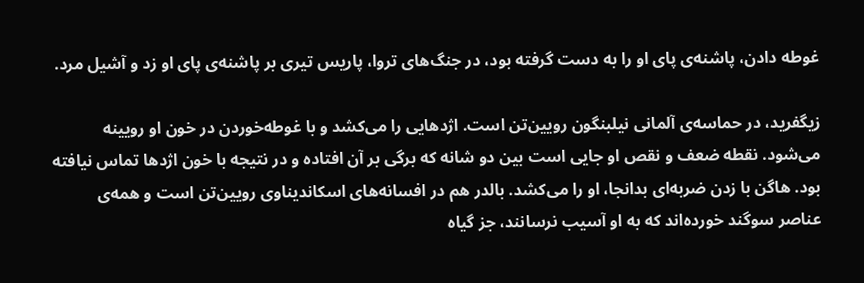غوطه دادن، پاشنه‌ی پای او را به دست گرفته بود، در جنگ‌های تروا، پاریس تیری بر پاشنه‌ی پای او زد و آشیل مرد.

زیگفرید، در حماسه‌ی آلمانی نیلبنگون رویین‌تن است. اژدهایی را می‌کشد و با غوطه‌خوردن در خون او رویینه می‌شود. نقطه ضعف و نقص او جایی است بین دو شانه که برگی بر آن افتاده و در نتیجه با خون اژدها تماس نیافته بود. هاگن با زدن ضربه‌ای بدانجا، او را می‌کشد. بالدر هم در افسانه‌های اسکاندیناوی رویین‌تن است و همه‌ی عناصر سوگند خورده‌اند که به او آسیب نرسانند، جز گیاه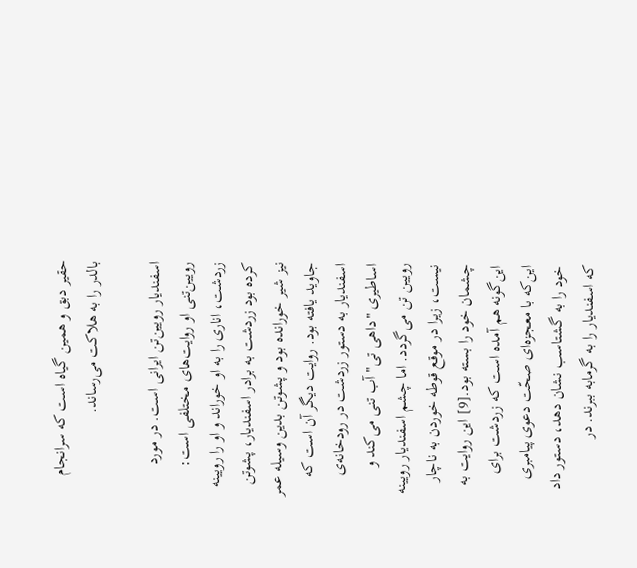حقیر دبق و همین گیاه است که سرانجام بالدر را به هلاکت می‌رساند.

اسفندیار رویین‌تن ایرانی است. در مورد رویین‌تنی او روایت‌های مختلفی است: زردشت، اناری را به او خوراند و او را رویینه کرده بود زردشت به برادر اسفندیار، پشوتن نیز شیر خورانده بود و پشوتن بدین وسیله عمر جاوید یافته بود. روایت دیگر آن است که اسفندیار به دستور زردشت در رودخانه‌ی اساطیری "داهی تی" آب تنی می‌کند و رویین تن می‌گردد. اما چشم اسفندیار رویینه نیست، زیرا در موقع قوطه خوردن به ناچار چشمان خود را بسته بود.[9] این روایت به این‌گونه هم آمده است که زردشت برای این‌که با معجزه‌ای صحّت دعوی پیامبری خود را به گشتاسب نشان دهد، دستور داد که اسفندیار را به گرمابه ببرند. در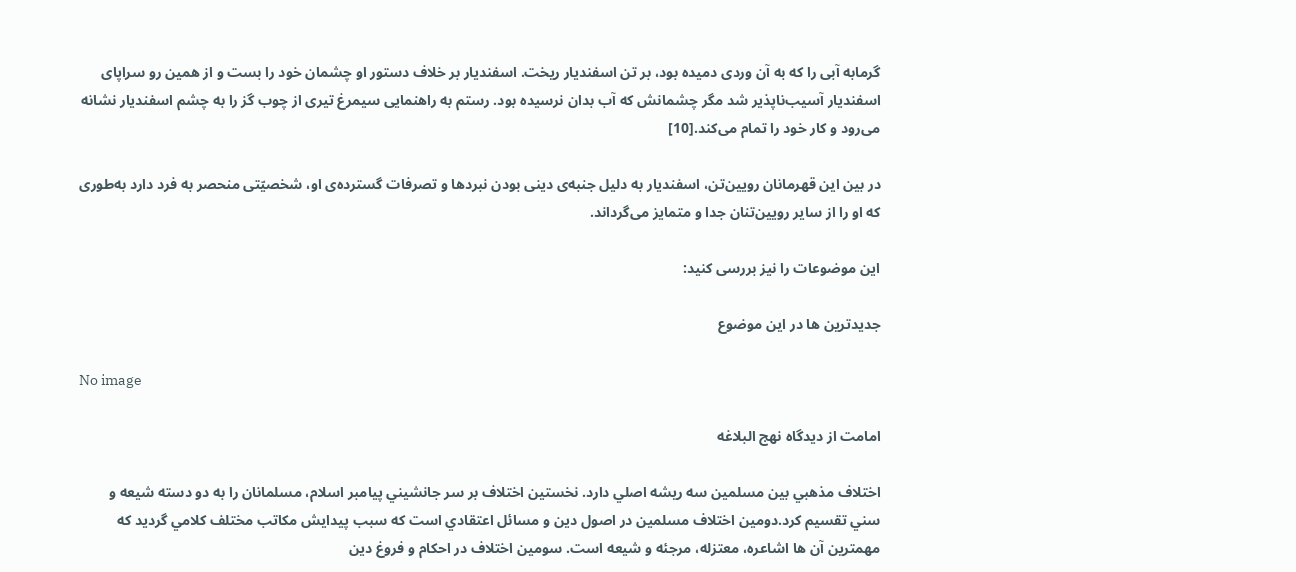گرمابه آبی را که به آن وردی دمیده بود، بر تن اسفندیار ریخت. اسفندیار بر خلاف دستور او چشمان خود را بست و از همین رو سراپای اسفندیار آسیب‌ناپذیر شد مگر چشمانش که آب بدان نرسیده بود. رستم به راهنمایی سیمرغ تیری از چوب گز را به چشم اسفندیار نشانه می‌رود و کار خود را تمام می‌کند.[10]

در بین این قهرمانان رویین‌تن، اسفندیار به دلیل جنبه‌ی دینی بودن نبردها و تصرفات گسترده‌ی او، شخصیّتی منحصر به فرد دارد به‌طوری که او را از سایر رویین‌تنان جدا و متمایز می‌گرداند.

این موضوعات را نیز بررسی کنید:

جدیدترین ها در این موضوع

No image

امامت از ديدگاه نهج البلاغه

اختلاف مذهبي بين مسلمين سه ريشه اصلي دارد. نخستين اختلاف بر سر جانشيني پيامبر اسلام، مسلمانان را به دو دسته شيعه و سني تقسيم کرد.دومين اختلاف مسلمين در اصول دين و مسائل اعتقادي است که سبب پيدايش مکاتب مختلف کلامي گرديد که مهمترين آن ها اشاعره، معتزله، مرجئه و شيعه است. سومين اختلاف در احکام و فروغ دين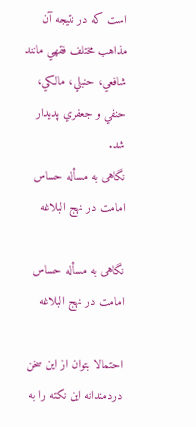است که در نتيجه آن مذاهب مختلف فقهي مانند شافعي، حنبلي، مالکي، حنفي و جعفري پديدار شد.
نگاهی به مسأله حساس امامت در نهج البلاغه

نگاهی به مسأله حساس امامت در نهج البلاغه

احتمالا بتوان از این سخن دردمندانه این نکته را به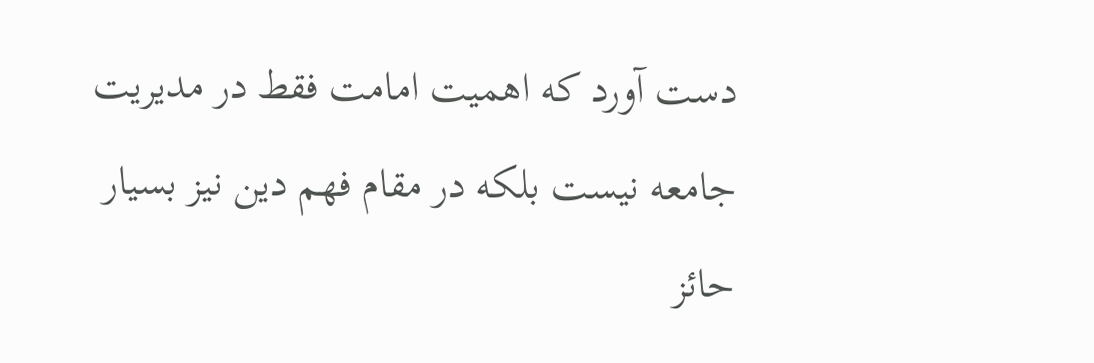دست آورد که اهمیت امامت فقط در مدیریت جامعه نیست بلکه در مقام فهم دین نیز بسیار حائز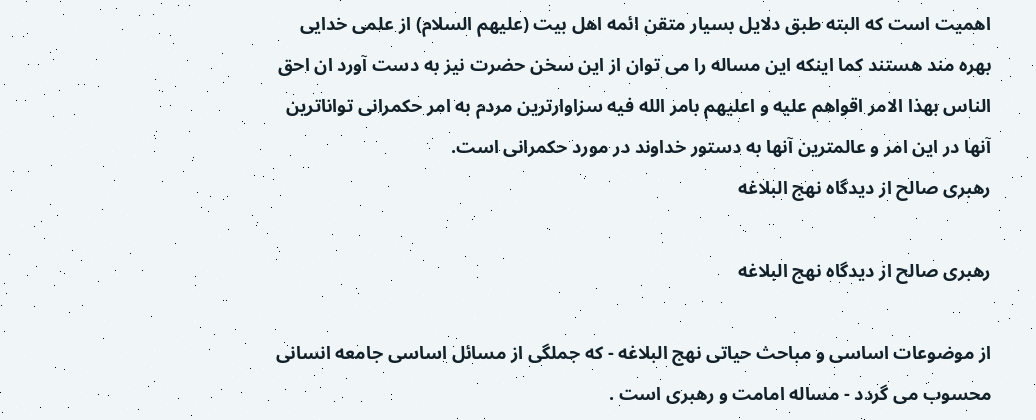اهمیت است که البته طبق دلایل بسیار متقن ائمه اهل بیت (علیهم السلام) از علمی خدایی بهره مند هستند کما اینکه این مساله را می توان از این سخن حضرت نیز به دست آورد ان احق الناس بهذا الامر اقواهم علیه و اعلیهم بامر الله فیه سزاوارترین مردم به امر حکمرانی تواناترین آنها در این امر و عالمترین آنها به دستور خداوند در مورد حکمرانی است.
رهبرى صالح از ديدگاه نهج البلاغه

رهبرى صالح از ديدگاه نهج البلاغه

از موضوعات اساسى و مباحث حياتى نهج البلاغه - كه جملگى از مسائل اساسى جامعه انسانى محسوب مى گردد - مساله امامت و رهبرى است .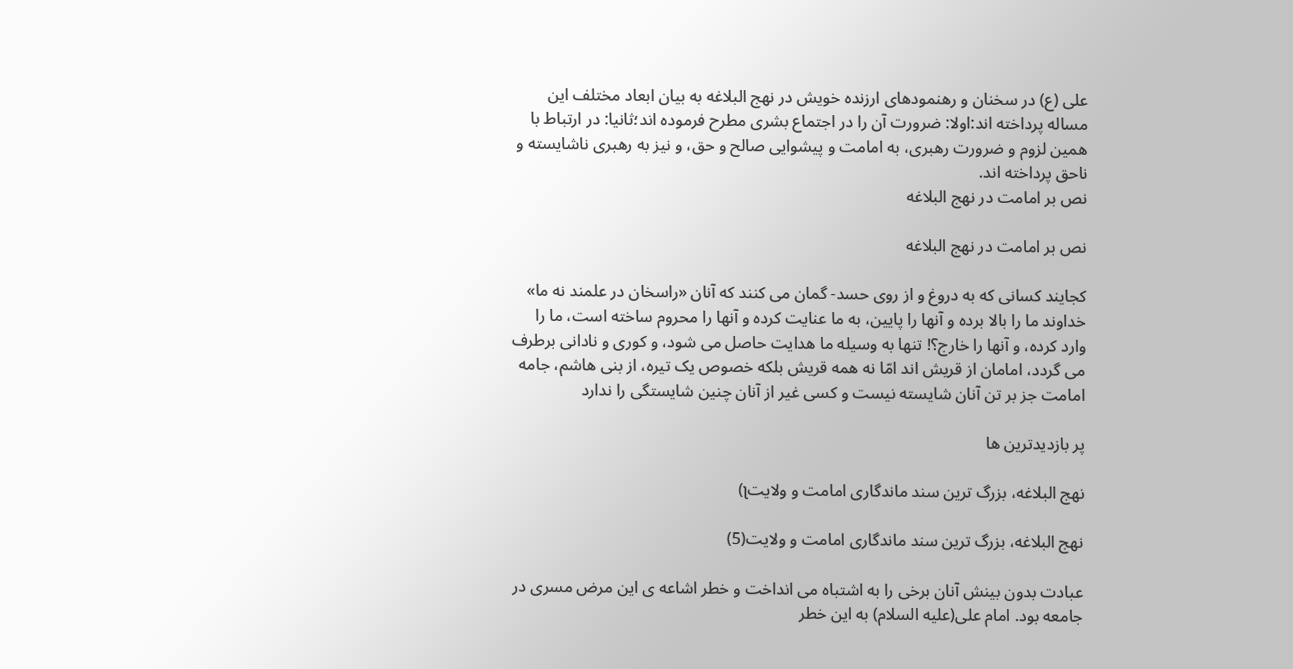على (ع) در سخنان و رهنمودهاى ارزنده خويش در نهج البلاغه به بيان ابعاد مختلف اين مساله پرداخته اند:اولا: ضرورت آن را در اجتماع بشرى مطرح فرموده اند؛ثانيا: در ارتباط با همين لزوم و ضرورت رهبرى، به امامت و پيشوايى صالح و حق، و نيز به رهبرى ناشايسته و ناحق پرداخته اند.
نص بر امامت در نهج البلاغه

نص بر امامت در نهج البلاغه

کجایند کسانى که به دروغ و از روى حسد- گمان مى کنند که آنان «راسخان در علمند نه ما» خداوند ما را بالا برده و آنها را پایین، به ما عنایت کرده و آنها را محروم ساخته است، ما را وارد کرده، و آنها را خارج؟! تنها به وسیله ما هدایت حاصل مى شود، و کورى و نادانى برطرف مى گردد، امامان از قریش اند امّا نه همه قریش بلکه خصوص یک تیره، از بنى هاشم، جامه امامت جز بر تن آنان شایسته نیست و کسى غیر از آنان چنین شایستگى را ندارد

پر بازدیدترین ها

نهج البلاغه، بزرگ ترین سند ماندگاری امامت و ولایتʅ)

نهج البلاغه، بزرگ ترین سند ماندگاری امامت و ولایت(5)

عبادت بدون بینش آنان برخی را به اشتباه می انداخت و خطر اشاعه ی این مرض مسری در جامعه بود. امام علی(علیه السلام) به این خطر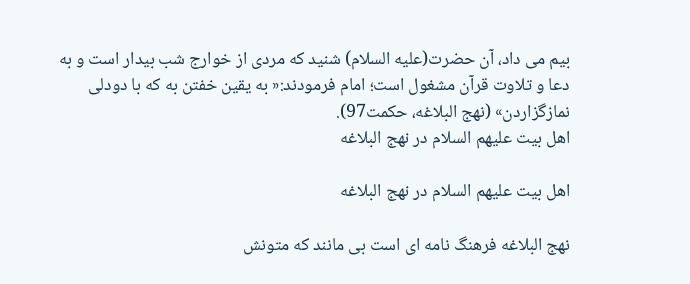بیم می داد، آن حضرت(علیه السلام) شنید که مردی از خوارج شب بیدار است و به دعا و تلاوت قرآن مشغول است؛ امام فرمودند:« به یقین خفتن به که با دودلی نمازگزاردن» (نهج البلاغه، حکمت97).
اهل بیت علیهم السلام در نهج البلاغه

اهل بیت علیهم السلام در نهج البلاغه

نهج البلاغه فرهنگ نامه ای است بی مانند که متونش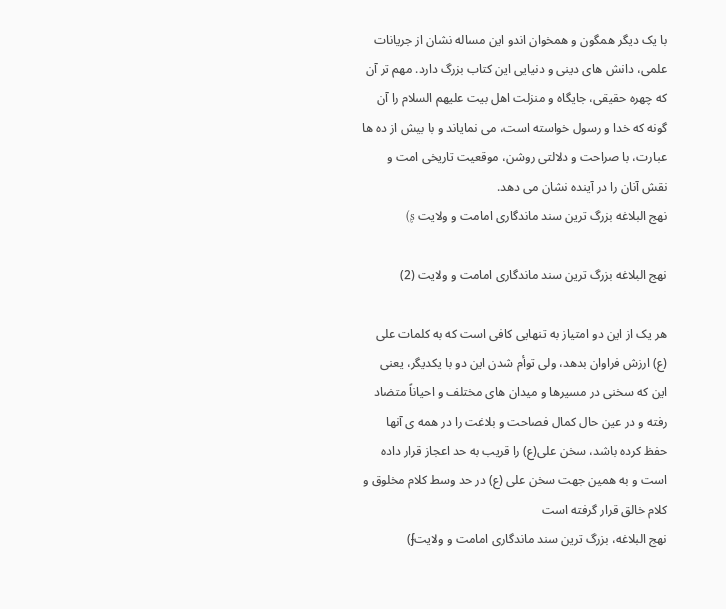با یک دیگر همگون و همخوان اندو این مساله نشان از جریانات علمی، دانش های دینی و دنیایی این کتاب بزرگ دارد. مهم تر آن که چهره حقیقی، جایگاه و منزلت اهل بیت علیهم السلام را آن گونه که خدا و رسول خواسته است، می نمایاند و با بیش از ده ها عبارت، با صراحت و دلالتی روشن، موقعیت تاریخی امت و نقش آنان را در آینده نشان می دهد.
نهج البلاغه بزرگ ترین سند ماندگاری امامت و ولایت ʂ)

نهج البلاغه بزرگ ترین سند ماندگاری امامت و ولایت (2)

هر یک از این دو امتیاز به تنهایی کافی است که به کلمات علی (ع) ارزش فراوان بدهد، ولی توأم شدن این دو با یکدیگر، یعنی این که سخنی در مسیرها و میدان های مختلف و احیاناً متضاد رفته و در عین حال کمال فصاحت و بلاغت را در همه ی آنها حفظ کرده باشد، سخن علی(ع) را قریب به حد اعجاز قرار داده است و به همین جهت سخن علی (ع) در حد وسط کلام مخلوق و کلام خالق قرار گرفته است
نهج البلاغه، بزرگ ترین سند ماندگاری امامت و ولایتʄ)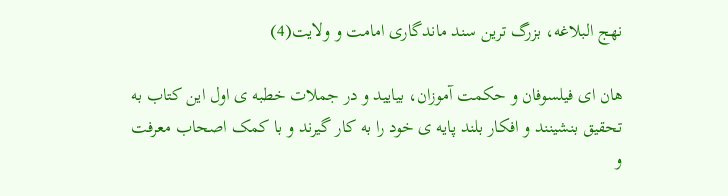نهج البلاغه، بزرگ ترین سند ماندگاری امامت و ولایت(4)

هان ای فیلسوفان و حکمت آموزان، بیایید و در جملات خطبه ی اول این کتاب به تحقیق بنشینند و افکار بلند پایه ی خود را به کار گیرند و با کمک اصحاب معرفت و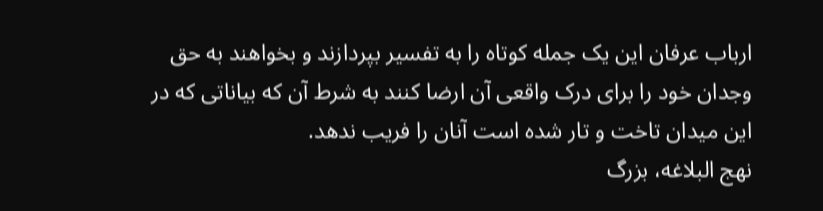ارباب عرفان این یک جمله کوتاه را به تفسیر بپردازند و بخواهند به حق وجدان خود را برای درک واقعی آن ارضا کنند به شرط آن که بیاناتی که در این میدان تاخت و تار شده است آنان را فریب ندهد.
نهج البلاغه، بزرگ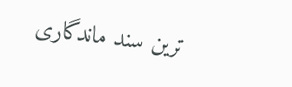ترین سند ماندگاری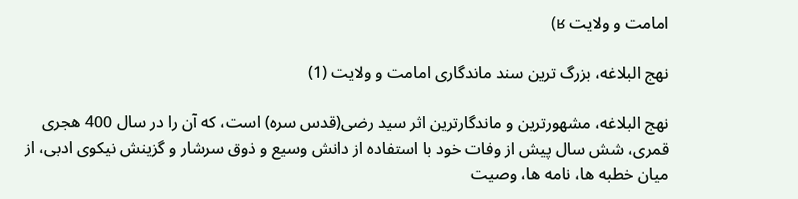امامت و ولایت ʁ)

نهج البلاغه، بزرگ ترین سند ماندگاری امامت و ولایت (1)

نهج البلاغه، مشهورترین و ماندگارترین اثر سید رضی(قدس سره) است، که آن را در سال 400 هجری قمری، شش سال پیش از وفات خود با استفاده از دانش وسیع و ذوق سرشار و گزینش نیکوی ادبی، از میان خطبه ها، نامه ها، وصیت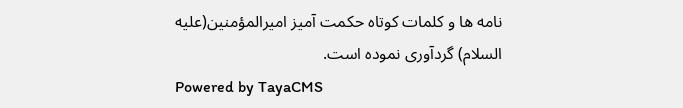نامه ها و کلمات کوتاه حکمت آمیز امیرالمؤمنین(علیه السلام) گردآوری نموده است.
Powered by TayaCMS